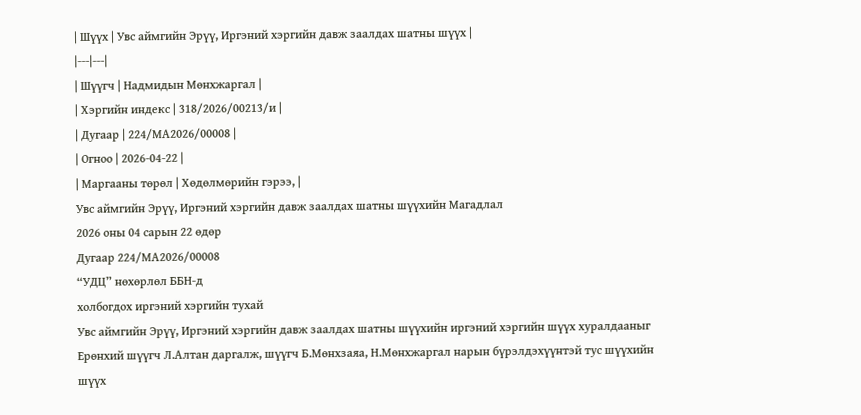| Шүүх | Увс аймгийн Эрүү, Иргэний хэргийн давж заалдах шатны шүүх |
|---|---|
| Шүүгч | Надмидын Мөнхжаргал |
| Хэргийн индекс | 318/2026/00213/и |
| Дугаар | 224/МА2026/00008 |
| Огноо | 2026-04-22 |
| Маргааны төрөл | Хөдөлмөрийн гэрээ, |
Увс аймгийн Эрүү, Иргэний хэргийн давж заалдах шатны шүүхийн Магадлал
2026 оны 04 сарын 22 өдөр
Дугаар 224/МА2026/00008
“УДЦ” нөхөрлөл ББН-д
холбогдох иргэний хэргийн тухай
Увс аймгийн Эрүү, Иргэний хэргийн давж заалдах шатны шүүхийн иргэний хэргийн шүүх хуралдааныг Ерөнхий шүүгч Л.Алтан даргалж, шүүгч Б.Мөнхзаяа, Н.Мөнхжаргал нарын бүрэлдэхүүнтэй тус шүүхийн шүүх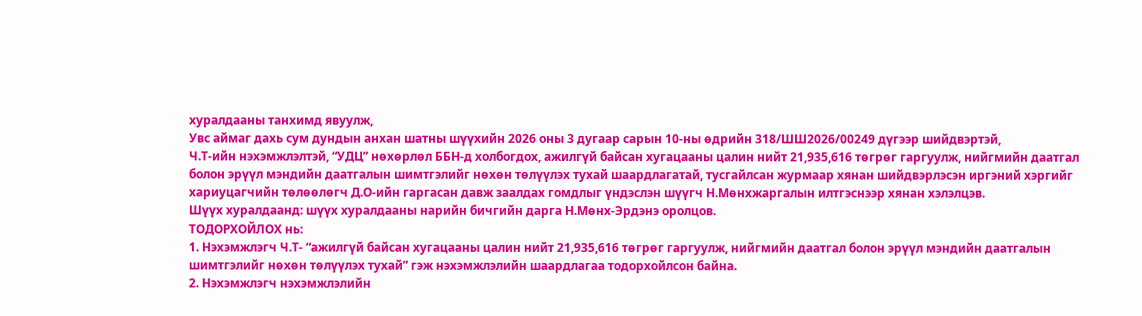хуралдааны танхимд явуулж,
Увс аймаг дахь сум дундын анхан шатны шүүхийн 2026 оны 3 дугаар сарын 10-ны өдрийн 318/ШШ2026/00249 дүгээр шийдвэртэй,
Ч.Т-ийн нэхэмжлэлтэй, “УДЦ” нөхөрлөл ББН-д холбогдох, ажилгүй байсан хугацааны цалин нийт 21,935,616 төгрөг гаргуулж, нийгмийн даатгал болон эрүүл мэндийн даатгалын шимтгэлийг нөхөн төлүүлэх тухай шаардлагатай, тусгайлсан журмаар хянан шийдвэрлэсэн иргэний хэргийг хариуцагчийн төлөөлөгч Д.О-ийн гаргасан давж заалдах гомдлыг үндэслэн шүүгч Н.Мөнхжаргалын илтгэснээр хянан хэлэлцэв.
Шүүх хуралдаанд: шүүх хуралдааны нарийн бичгийн дарга Н.Мөнх-Эрдэнэ оролцов.
ТОДОРХОЙЛОХ нь:
1. Нэхэмжлэгч Ч.Т- “ажилгүй байсан хугацааны цалин нийт 21,935,616 төгрөг гаргуулж, нийгмийн даатгал болон эрүүл мэндийн даатгалын шимтгэлийг нөхөн төлүүлэх тухай” гэж нэхэмжлэлийн шаардлагаа тодорхойлсон байна.
2. Нэхэмжлэгч нэхэмжлэлийн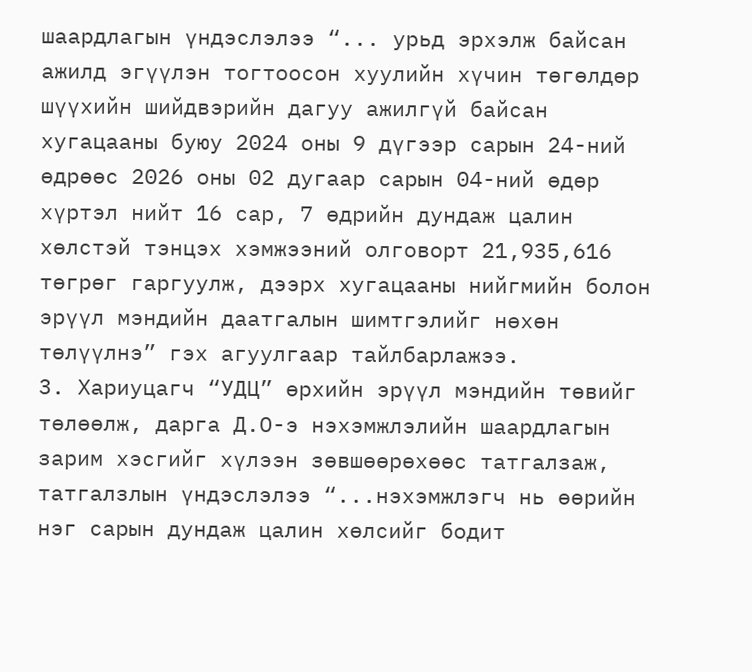шаардлагын үндэслэлээ “... урьд эрхэлж байсан ажилд эгүүлэн тогтоосон хуулийн хүчин төгөлдөр шүүхийн шийдвэрийн дагуу ажилгүй байсан хугацааны буюу 2024 оны 9 дүгээр сарын 24-ний өдрөөс 2026 оны 02 дугаар сарын 04-ний өдөр хүртэл нийт 16 сар, 7 өдрийн дундаж цалин хөлстэй тэнцэх хэмжээний олговорт 21,935,616 төгрөг гаргуулж, дээрх хугацааны нийгмийн болон эрүүл мэндийн даатгалын шимтгэлийг нөхөн төлүүлнэ” гэх агуулгаар тайлбарлажээ.
3. Хариуцагч “УДЦ” өрхийн эрүүл мэндийн төвийг төлөөлж, дарга Д.О-э нэхэмжлэлийн шаардлагын зарим хэсгийг хүлээн зөвшөөрөхөөс татгалзаж, татгалзлын үндэслэлээ “...нэхэмжлэгч нь өөрийн нэг сарын дундаж цалин хөлсийг бодит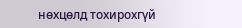нөхцөлд тохирохгүй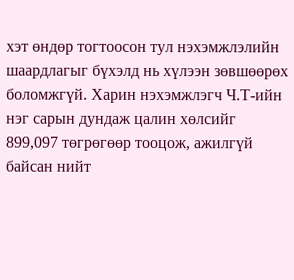хэт өндөр тогтоосон тул нэхэмжлэлийн шаардлагыг бүхэлд нь хүлээн зөвшөөрөх боломжгүй. Харин нэхэмжлэгч Ч.Т-ийн нэг сарын дундаж цалин хөлсийг 899,097 төгрөгөөр тооцож, ажилгүй байсан нийт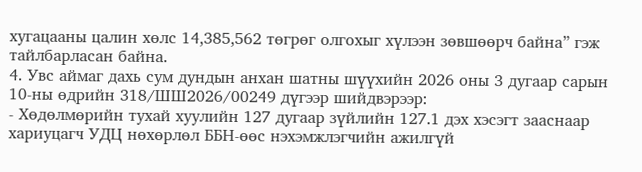хугацааны цалин хөлс 14,385,562 төгрөг олгохыг хүлээн зөвшөөрч байна” гэж тайлбарласан байна.
4. Увс аймаг дахь сум дундын анхан шатны шүүхийн 2026 оны 3 дугаар сарын 10-ны өдрийн 318/ШШ2026/00249 дүгээр шийдвэрээр:
- Хөдөлмөрийн тухай хуулийн 127 дугаар зүйлийн 127.1 дэх хэсэгт зааснаар хариуцагч УДЦ нөхөрлөл ББН-өөс нэхэмжлэгчийн ажилгүй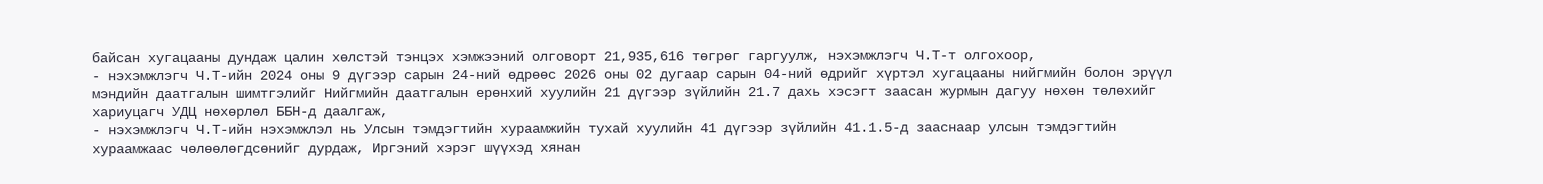байсан хугацааны дундаж цалин хөлстэй тэнцэх хэмжээний олговорт 21,935,616 төгрөг гаргуулж, нэхэмжлэгч Ч.Т-т олгохоор,
- нэхэмжлэгч Ч.Т-ийн 2024 оны 9 дүгээр сарын 24-ний өдрөөс 2026 оны 02 дугаар сарын 04-ний өдрийг хүртэл хугацааны нийгмийн болон эрүүл мэндийн даатгалын шимтгэлийг Нийгмийн даатгалын ерөнхий хуулийн 21 дүгээр зүйлийн 21.7 дахь хэсэгт заасан журмын дагуу нөхөн төлөхийг хариуцагч УДЦ нөхөрлөл ББН-д даалгаж,
- нэхэмжлэгч Ч.Т-ийн нэхэмжлэл нь Улсын тэмдэгтийн хураамжийн тухай хуулийн 41 дүгээр зүйлийн 41.1.5-д зааснаар улсын тэмдэгтийн хураамжаас чөлөөлөгдсөнийг дурдаж, Иргэний хэрэг шүүхэд хянан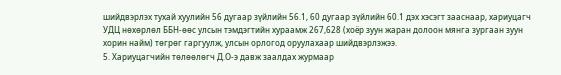шийдвэрлэх тухай хуулийн 56 дугаар зүйлийн 56.1, 60 дугаар зүйлийн 60.1 дэх хэсэгт зааснаар, хариуцагч УДЦ нөхөрлөл ББН-өөс улсын тэмдэгтийн хураамж 267,628 (хоёр зуун жаран долоон мянга зургаан зуун хорин найм) төгрөг гаргуулж, улсын орлогод оруулахаар шийдвэрлэжээ.
5. Хариуцагчийн төлөөлөгч Д.О-э давж заалдах журмаар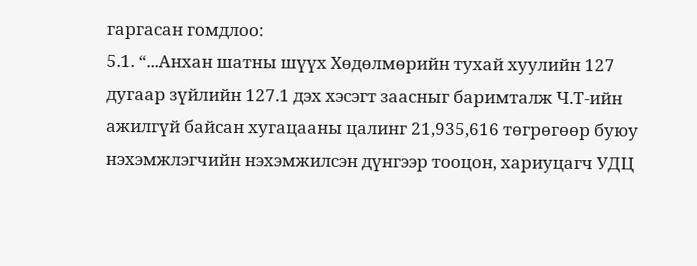гаргасан гомдлоо:
5.1. “...Анхан шатны шүүх Хөдөлмөрийн тухай хуулийн 127 дугаар зүйлийн 127.1 дэх хэсэгт заасныг баримталж Ч.Т-ийн ажилгүй байсан хугацааны цалинг 21,935,616 төгрөгөөр буюу нэхэмжлэгчийн нэхэмжилсэн дүнгээр тооцон, хариуцагч УДЦ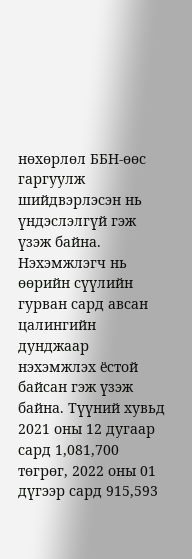нөхөрлөл ББН-өөс гаргуулж шийдвэрлэсэн нь үндэслэлгүй гэж үзэж байна.
Нэхэмжлэгч нь өөрийн сүүлийн гурван сард авсан цалингийн дунджаар нэхэмжлэх ёстой байсан гэж үзэж байна. Түүний хувьд 2021 оны 12 дугаар сард 1,081,700 төгрөг, 2022 оны 01 дүгээр сард 915,593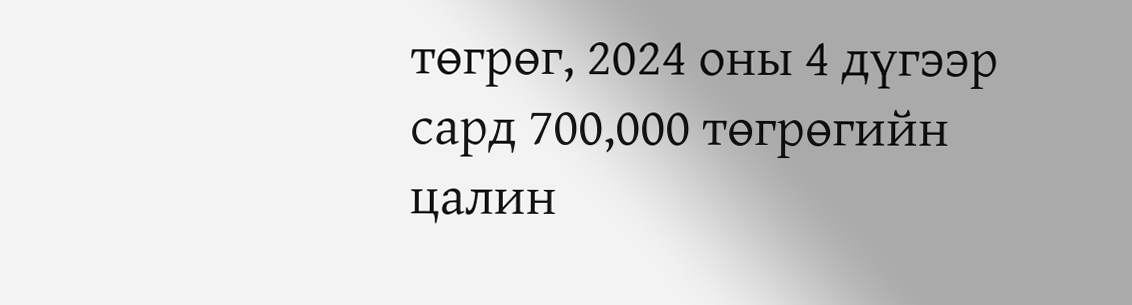төгрөг, 2024 оны 4 дүгээр сард 700,000 төгрөгийн цалин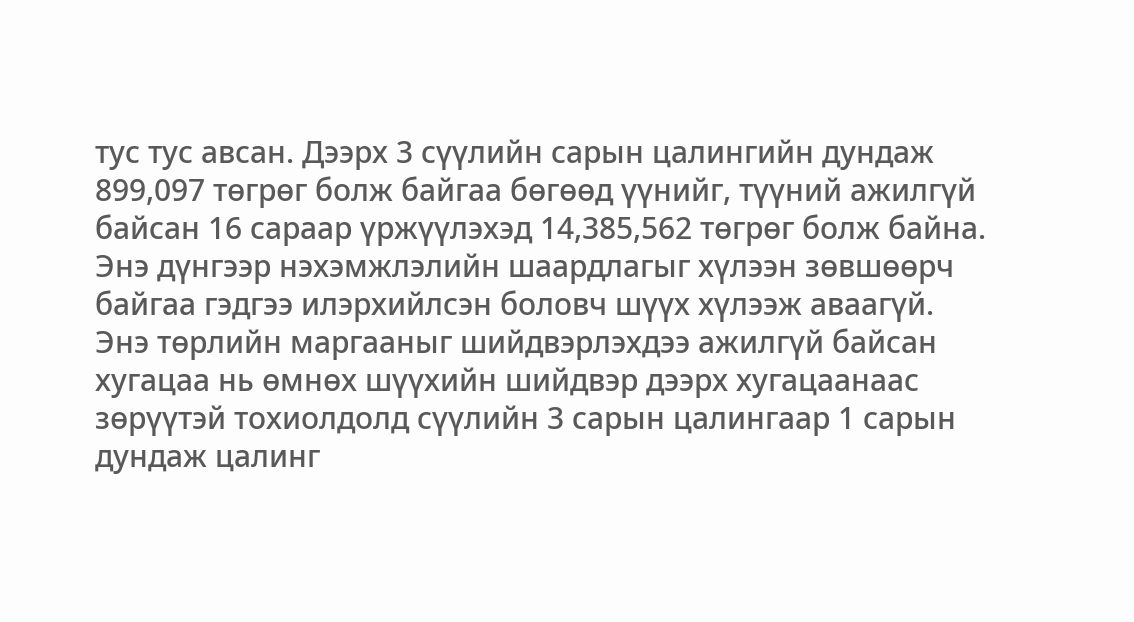тус тус авсан. Дээрх 3 сүүлийн сарын цалингийн дундаж 899,097 төгрөг болж байгаа бөгөөд үүнийг, түүний ажилгүй байсан 16 сараар үржүүлэхэд 14,385,562 төгрөг болж байна. Энэ дүнгээр нэхэмжлэлийн шаардлагыг хүлээн зөвшөөрч байгаа гэдгээ илэрхийлсэн боловч шүүх хүлээж аваагүй.
Энэ төрлийн маргааныг шийдвэрлэхдээ ажилгүй байсан хугацаа нь өмнөх шүүхийн шийдвэр дээрх хугацаанаас зөрүүтэй тохиолдолд сүүлийн 3 сарын цалингаар 1 сарын дундаж цалинг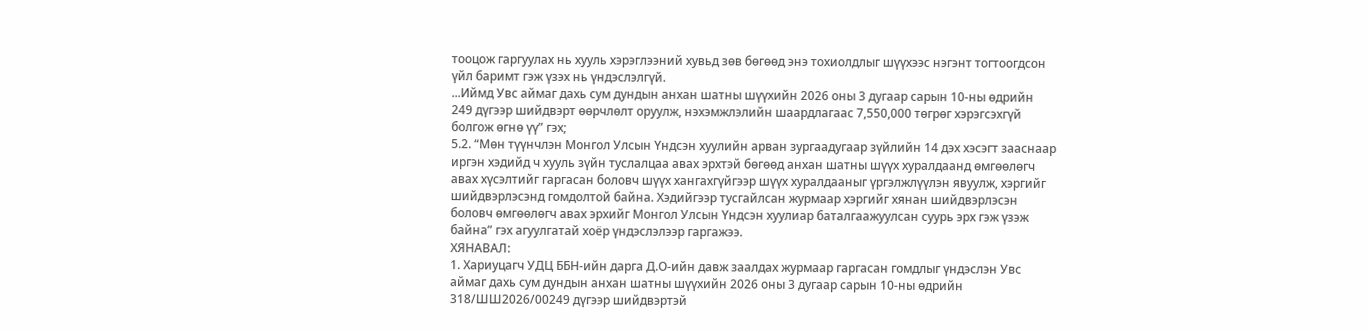тооцож гаргуулах нь хууль хэрэглээний хувьд зөв бөгөөд энэ тохиолдлыг шүүхээс нэгэнт тогтоогдсон үйл баримт гэж үзэх нь үндэслэлгүй.
...Иймд Увс аймаг дахь сум дундын анхан шатны шүүхийн 2026 оны 3 дугаар сарын 10-ны өдрийн 249 дүгээр шийдвэрт өөрчлөлт оруулж, нэхэмжлэлийн шаардлагаас 7,550,000 төгрөг хэрэгсэхгүй болгож өгнө үү” гэх;
5.2. “Мөн түүнчлэн Монгол Улсын Үндсэн хуулийн арван зургаадугаар зүйлийн 14 дэх хэсэгт зааснаар иргэн хэдийд ч хууль зүйн туслалцаа авах эрхтэй бөгөөд анхан шатны шүүх хуралдаанд өмгөөлөгч авах хүсэлтийг гаргасан боловч шүүх хангахгүйгээр шүүх хуралдааныг үргэлжлүүлэн явуулж, хэргийг шийдвэрлэсэнд гомдолтой байна. Хэдийгээр тусгайлсан журмаар хэргийг хянан шийдвэрлэсэн боловч өмгөөлөгч авах эрхийг Монгол Улсын Үндсэн хуулиар баталгаажуулсан суурь эрх гэж үзэж байна” гэх агуулгатай хоёр үндэслэлээр гаргажээ.
ХЯНАВАЛ:
1. Хариуцагч УДЦ ББН-ийн дарга Д.О-ийн давж заалдах журмаар гаргасан гомдлыг үндэслэн Увс аймаг дахь сум дундын анхан шатны шүүхийн 2026 оны 3 дугаар сарын 10-ны өдрийн 318/ШШ2026/00249 дүгээр шийдвэртэй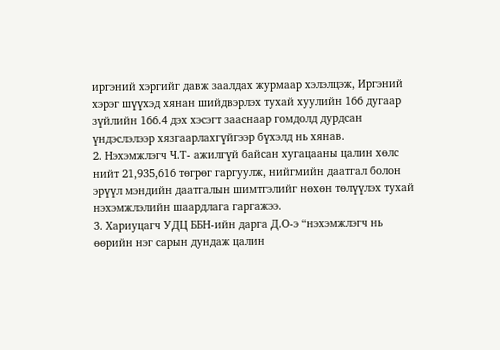иргэний хэргийг давж заалдах журмаар хэлэлцэж, Иргэний хэрэг шүүхэд хянан шийдвэрлэх тухай хуулийн 166 дугаар зүйлийн 166.4 дэх хэсэгт зааснаар гомдолд дурдсан үндэслэлээр хязгаарлахгүйгээр бүхэлд нь хянав.
2. Нэхэмжлэгч Ч.Т- ажилгүй байсан хугацааны цалин хөлс нийт 21,935,616 төгрөг гаргуулж, нийгмийн даатгал болон эрүүл мэндийн даатгалын шимтгэлийг нөхөн төлүүлэх тухай нэхэмжлэлийн шаардлага гаргажээ.
3. Хариуцагч УДЦ ББН-ийн дарга Д.О-э “нэхэмжлэгч нь өөрийн нэг сарын дундаж цалин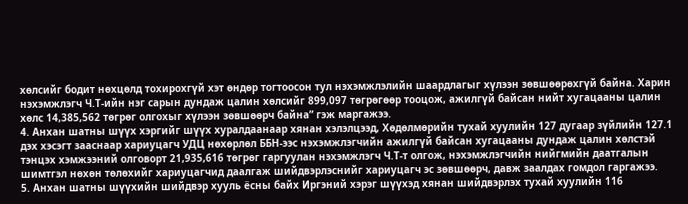хөлсийг бодит нөхцөлд тохирохгүй хэт өндөр тогтоосон тул нэхэмжлэлийн шаардлагыг хүлээн зөвшөөрөхгүй байна. Харин нэхэмжлэгч Ч.Т-ийн нэг сарын дундаж цалин хөлсийг 899,097 төгрөгөөр тооцож, ажилгүй байсан нийт хугацааны цалин хөлс 14,385,562 төгрөг олгохыг хүлээн зөвшөөрч байна” гэж маргажээ.
4. Анхан шатны шүүх хэргийг шүүх хуралдаанаар хянан хэлэлцээд, Хөдөлмөрийн тухай хуулийн 127 дугаар зүйлийн 127.1 дэх хэсэгт зааснаар хариуцагч УДЦ нөхөрлөл ББН-ээс нэхэмжлэгчийн ажилгүй байсан хугацааны дундаж цалин хөлстэй тэнцэх хэмжээний олговорт 21,935,616 төгрөг гаргуулан нэхэмжлэгч Ч.Т-т олгож, нэхэмжлэгчийн нийгмийн даатгалын шимтгэл нөхөн төлөхийг хариуцагчид даалгаж шийдвэрлэснийг хариуцагч эс зөвшөөрч, давж заалдах гомдол гаргажээ.
5. Анхан шатны шүүхийн шийдвэр хууль ёсны байх Иргэний хэрэг шүүхэд хянан шийдвэрлэх тухай хуулийн 116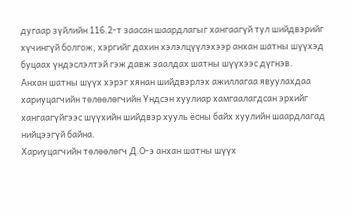дугаар зүйлийн 116.2-т заасан шаардлагыг хангаагүй тул шийдвэрийг хүчингүй болгож, хэргийг дахин хэлэлцүүлэхээр анхан шатны шүүхэд буцаах үндэслэлтэй гэж давж заалдах шатны шүүхээс дүгнэв.
Анхан шатны шүүх хэрэг хянан шийдвэрлэх ажиллагаа явуулахдаа хариуцагчийн төлөөлөгчийн Үндсэн хуулиар хамгаалагдсан эрхийг хангаагүйгээс шүүхийн шийдвэр хууль ёсны байх хуулийн шаардлагад нийцээгүй байна.
Хариуцагчийн төлөөлөгч Д.О-э анхан шатны шүүх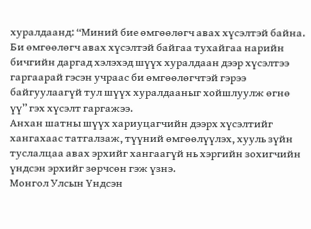хуралдаанд: “Миний бие өмгөөлөгч авах хүсэлтэй байна. Би өмгөөлөгч авах хүсэлтэй байгаа тухайгаа нарийн бичгийн даргад хэлэхэд шүүх хуралдаан дээр хүсэлтээ гаргаарай гэсэн учраас би өмгөөлөгчтэй гэрээ байгуулаагүй тул шүүх хуралдааныг хойшлуулж өгнө үү” гэх хүсэлт гаргажээ.
Анхан шатны шүүх хариуцагчийн дээрх хүсэлтийг хангахаас татгалзаж, түүний өмгөөлүүлэх, хууль зүйн туслалцаа авах эрхийг хангаагүй нь хэргийн зохигчийн үндсэн эрхийг зөрчсөн гэж үзнэ.
Монгол Улсын Үндсэн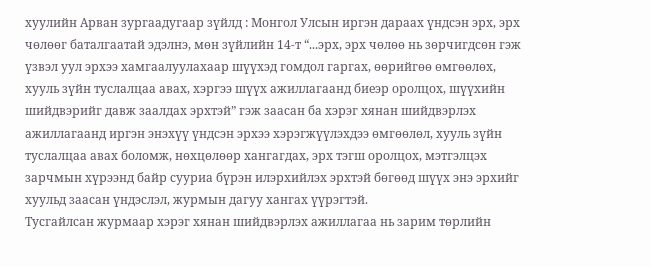хуулийн Арван зургаадугаар зүйлд : Монгол Улсын иргэн дараах үндсэн эрх, эрх чөлөөг баталгаатай эдэлнэ, мөн зүйлийн 14-т “...эрх, эрх чөлөө нь зөрчигдсөн гэж үзвэл уул эрхээ хамгаалуулахаар шүүхэд гомдол гаргах, өөрийгөө өмгөөлөх, хууль зүйн туслалцаа авах, хэргээ шүүх ажиллагаанд биеэр оролцох, шүүхийн шийдвэрийг давж заалдах эрхтэй” гэж заасан ба хэрэг хянан шийдвэрлэх ажиллагаанд иргэн энэхүү үндсэн эрхээ хэрэгжүүлэхдээ өмгөөлөл, хууль зүйн туслалцаа авах боломж, нөхцөлөөр хангагдах, эрх тэгш оролцох, мэтгэлцэх зарчмын хүрээнд байр сууриа бүрэн илэрхийлэх эрхтэй бөгөөд шүүх энэ эрхийг хуульд заасан үндэслэл, журмын дагуу хангах үүрэгтэй.
Тусгайлсан журмаар хэрэг хянан шийдвэрлэх ажиллагаа нь зарим төрлийн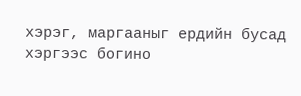хэрэг, маргааныг ердийн бусад хэргээс богино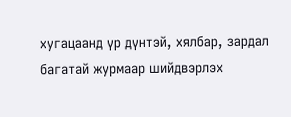хугацаанд үр дүнтэй, хялбар, зардал багатай журмаар шийдвэрлэх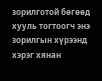зорилготой бөгөөд хууль тогтоогч энэ зорилгын хүрээнд хэрэг хянан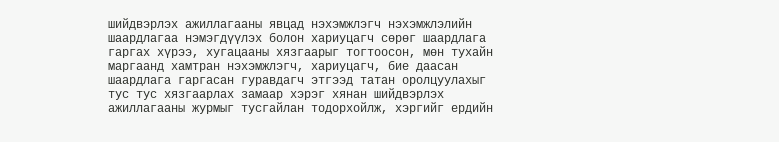шийдвэрлэх ажиллагааны явцад нэхэмжлэгч нэхэмжлэлийн шаардлагаа нэмэгдүүлэх болон хариуцагч сөрөг шаардлага гаргах хүрээ, хугацааны хязгаарыг тогтоосон, мөн тухайн маргаанд хамтран нэхэмжлэгч, хариуцагч, бие даасан шаардлага гаргасан гуравдагч этгээд татан оролцуулахыг тус тус хязгаарлах замаар хэрэг хянан шийдвэрлэх ажиллагааны журмыг тусгайлан тодорхойлж, хэргийг ердийн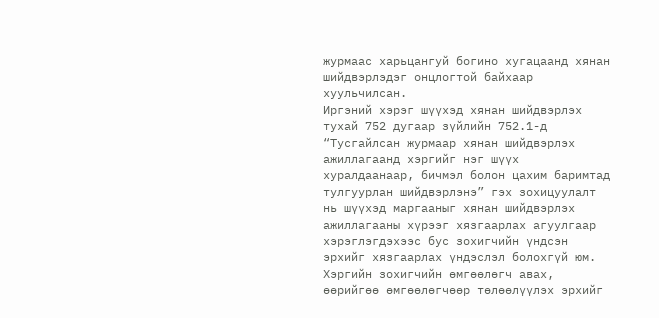журмаас харьцангуй богино хугацаанд хянан шийдвэрлэдэг онцлогтой байхаар хуульчилсан.
Иргэний хэрэг шүүхэд хянан шийдвэрлэх тухай 752 дугаар зүйлийн 752.1-д “Тусгайлсан журмаар хянан шийдвэрлэх ажиллагаанд хэргийг нэг шүүх хуралдаанаар, бичмэл болон цахим баримтад тулгуурлан шийдвэрлэнэ” гэх зохицуулалт нь шүүхэд маргааныг хянан шийдвэрлэх ажиллагааны хүрээг хязгаарлах агуулгаар хэрэглэгдэхээс бус зохигчийн үндсэн эрхийг хязгаарлах үндэслэл болохгүй юм.
Хэргийн зохигчийн өмгөөлөгч авах, өөрийгөө өмгөөлөгчөөр төлөөлүүлэх эрхийг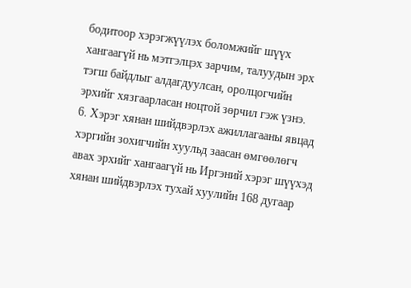бодитоор хэрэгжүүлэх боломжийг шүүх хангаагүй нь мэтгэлцэх зарчим, талуудын эрх тэгш байдлыг алдагдуулсан, оролцогчийн эрхийг хязгаарласан ноцтой зөрчил гэж үзнэ.
6. Хэрэг хянан шийдвэрлэх ажиллагааны явцад хэргийн зохигчийн хуульд заасан өмгөөлөгч авах эрхийг хангаагүй нь Иргэний хэрэг шүүхэд хянан шийдвэрлэх тухай хуулийн 168 дугаар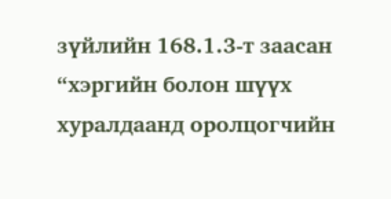зүйлийн 168.1.3-т заасан “хэргийн болон шүүх хуралдаанд оролцогчийн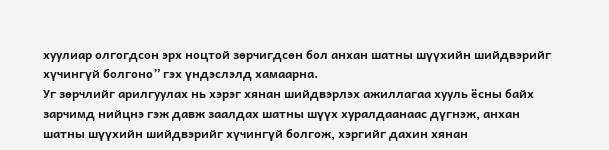хуулиар олгогдсон эрх ноцтой зөрчигдсөн бол анхан шатны шүүхийн шийдвэрийг хүчингүй болгоно” гэх үндэслэлд хамаарна.
Уг зөрчлийг арилгуулах нь хэрэг хянан шийдвэрлэх ажиллагаа хууль ёсны байх зарчимд нийцнэ гэж давж заалдах шатны шүүх хуралдаанаас дүгнэж, анхан шатны шүүхийн шийдвэрийг хүчингүй болгож, хэргийг дахин хянан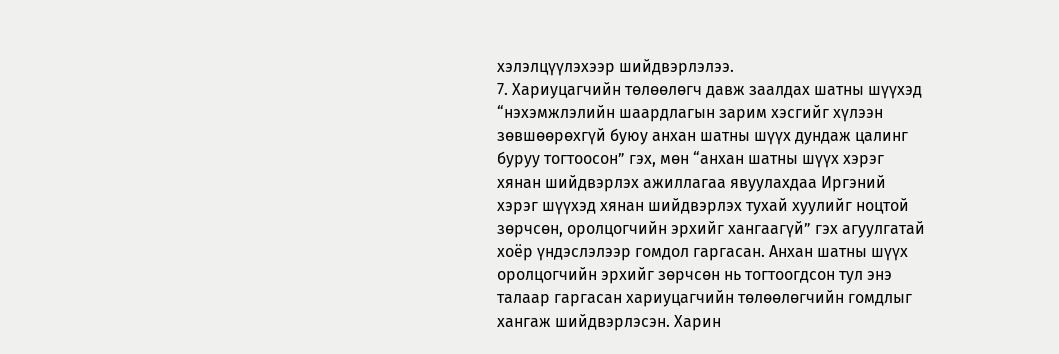хэлэлцүүлэхээр шийдвэрлэлээ.
7. Хариуцагчийн төлөөлөгч давж заалдах шатны шүүхэд “нэхэмжлэлийн шаардлагын зарим хэсгийг хүлээн зөвшөөрөхгүй буюу анхан шатны шүүх дундаж цалинг буруу тогтоосон” гэх, мөн “анхан шатны шүүх хэрэг хянан шийдвэрлэх ажиллагаа явуулахдаа Иргэний хэрэг шүүхэд хянан шийдвэрлэх тухай хуулийг ноцтой зөрчсөн, оролцогчийн эрхийг хангаагүй” гэх агуулгатай хоёр үндэслэлээр гомдол гаргасан. Анхан шатны шүүх оролцогчийн эрхийг зөрчсөн нь тогтоогдсон тул энэ талаар гаргасан хариуцагчийн төлөөлөгчийн гомдлыг хангаж шийдвэрлэсэн. Харин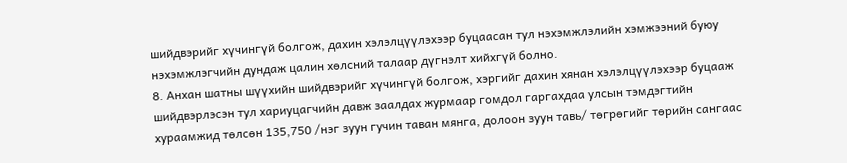шийдвэрийг хүчингүй болгож, дахин хэлэлцүүлэхээр буцаасан тул нэхэмжлэлийн хэмжээний буюу нэхэмжлэгчийн дундаж цалин хөлсний талаар дүгнэлт хийхгүй болно.
8. Анхан шатны шүүхийн шийдвэрийг хүчингүй болгож, хэргийг дахин хянан хэлэлцүүлэхээр буцааж шийдвэрлэсэн тул хариуцагчийн давж заалдах журмаар гомдол гаргахдаа улсын тэмдэгтийн хураамжид төлсөн 135,750 /нэг зуун гучин таван мянга, долоон зуун тавь/ төгрөгийг төрийн сангаас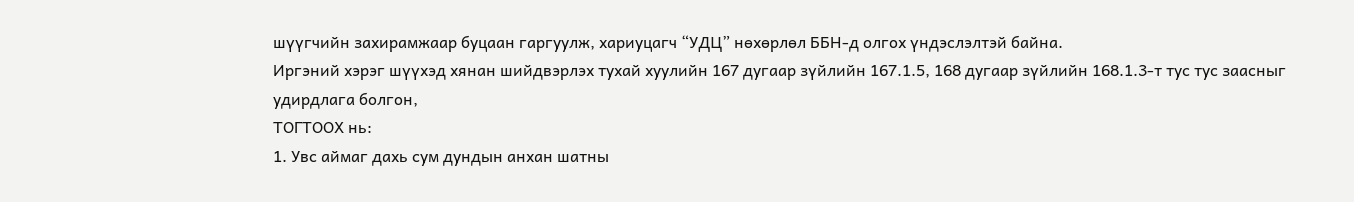шүүгчийн захирамжаар буцаан гаргуулж, хариуцагч “УДЦ” нөхөрлөл ББН-д олгох үндэслэлтэй байна.
Иргэний хэрэг шүүхэд хянан шийдвэрлэх тухай хуулийн 167 дугаар зүйлийн 167.1.5, 168 дугаар зүйлийн 168.1.3-т тус тус заасныг удирдлага болгон,
ТОГТООХ нь:
1. Увс аймаг дахь сум дундын анхан шатны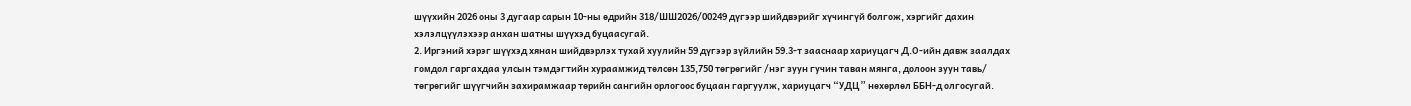шүүхийн 2026 оны 3 дугаар сарын 10-ны өдрийн 318/ШШ2026/00249 дүгээр шийдвэрийг хүчингүй болгож, хэргийг дахин хэлэлцүүлэхээр анхан шатны шүүхэд буцаасугай.
2. Иргэний хэрэг шүүхэд хянан шийдвэрлэх тухай хуулийн 59 дүгээр зүйлийн 59.3-т зааснаар хариуцагч Д.О-ийн давж заалдах гомдол гаргахдаа улсын тэмдэгтийн хураамжид төлсөн 135,750 төгрөгийг /нэг зуун гучин таван мянга, долоон зуун тавь/ төгрөгийг шүүгчийн захирамжаар төрийн сангийн орлогоос буцаан гаргуулж, хариуцагч “УДЦ” нөхөрлөл ББН-д олгосугай.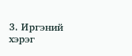3. Иргэний хэрэг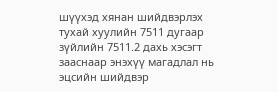шүүхэд хянан шийдвэрлэх тухай хуулийн 7511 дугаар зүйлийн 7511.2 дахь хэсэгт зааснаар энэхүү магадлал нь эцсийн шийдвэр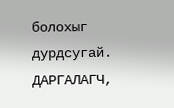болохыг дурдсугай.
ДАРГАЛАГЧ,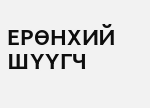ЕРӨНХИЙ ШҮҮГЧ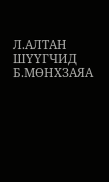Л.АЛТАН
ШҮҮГЧИД Б.МӨНХЗАЯА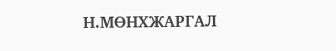Н.МӨНХЖАРГАЛ